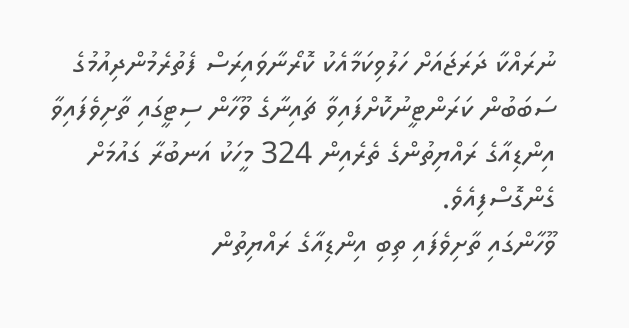ނުރައްކާ ދަރަޖައަށް ހަލުވިކަމާއެކު ކޮރޯނާވައިރަސް ފެތުރެމުންދިއުމުގެ ސަބަބުން ކަރަންޓީނުކޮށްފައިވާ ޗައިނާގެ ވޫހާން ސިޓީގައި ތާށިވެފައިވާ އިންޑިއާގެ ރައްޔިތުންގެ ތެރެއިން 324 މީހަކު އަނބުރާ ގައުމަށް ގެންގޮސްފިއެވެ.
ވޫހާންގައި ތާށިވެފައި ތިބި އިންޑިއާގެ ރައްޔިތުން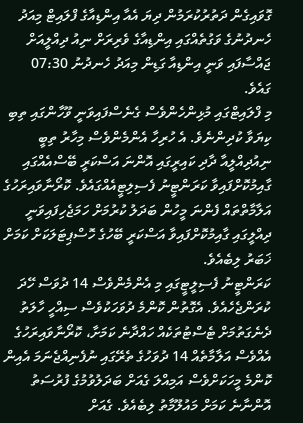ގޮވައިގެން ދަތުރުކުރަމުން ދިޔަ އެއާ އިންޑިއާގެ ފްލައިޓް މިއަދު ހެނދުނުގެ ވަގުތެއްގައި އިންޑިއާގެ ވެރިރަށް ނިއު ދިއްލީއަށް ޖައްސާފައި ވަނީ އިންޑިއާ ގަޑިން މިއަދު ހެނދުނު 07:30 ގައެވެ.
މި ފްލައިޓްގައި މުޅިންހެންވެސް ގެނެސްފައިވަނީ ވޫހާންގައި ތިބި ކިޔަވާ ކުދިންނެވެ. އެ ހުރިހާ އެންމެންވެސް މިހާރު ތިބީ ނިއުދިއްލީއާ ދާދި ކައިރީގައި އޮންނަ އަސްކަރީ ބޭސްއެއްގައި ގާއިމުކޮށްފައިވާ ކަރަންޓީނު ފެސިލިޓީއެއްގައެވެ. ކޮރޯނާވައިރަހުގެ އަލާމާތްތައް ފެންނަ މީހުން ބަދަލު ކުރުމަށް ހަމަޖެހިފައިވަނީ ދިއްލީގައި ގާއިމުކޮށްފައިވާ އަސްކަރީ ބޭހުގެ ހޮސްޕިޓަލަކަށް ކަމަށް ޚަބަރު ލިބެއެވެ.
ކަރަންޓީނު ފެސިލީޓީގައި މި އެންމެންވެސް 14 ދުވަސް ހޭދަ ކުރަންޖެހެއެވެ. އެގޮތުން ކޮންމެ ދުވަހަކުވެސް ސިއްހީ ހާލަތު ދެނެގަތުމަށް ޓެސްޓުތަކެއް ހައްދާނެ ކަމަށާ، ކޮރޯނާވައިރަހުގެ އެއްވެސް އަލާމާތެއް 14 ދުވަހުގެ ތެރޭގައި ނުފެނިއްޖެނަމަ އެއިން ކޮންމެ މީހަކަށްވެސް އަމިއްލަ ގެއަށް ބަދަލުވުމުގެ ފުރުސަތު އޮންނާނެ ކަމަށް މައުލޫމާތު ލިބެއެވެ. ގެއަށް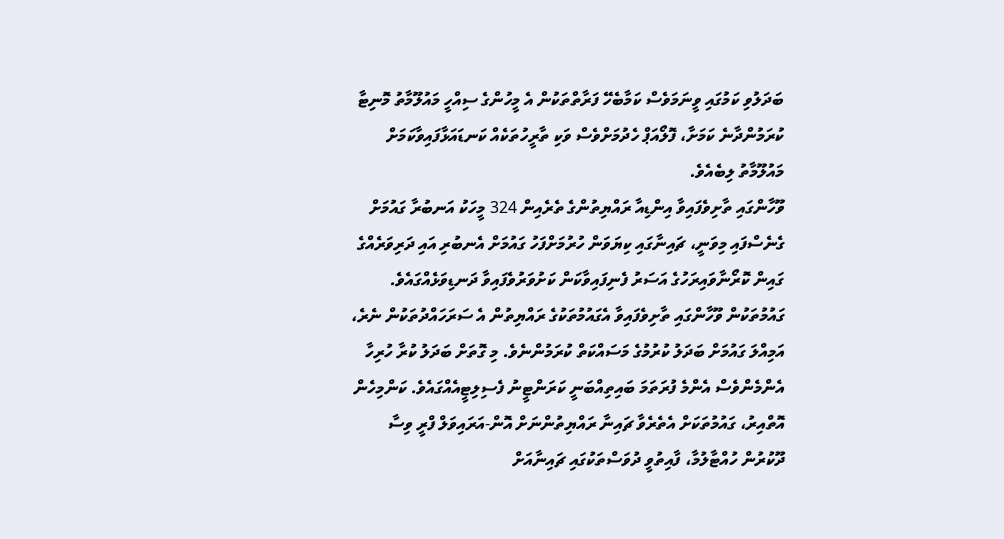ބަދަލުވި ކަމުގައި ވީނަމަވެސް ކަމާބެހޭ ފަރާތްތަކުން އެ މީހުންގެ ސިއްހީ މައުލޫމާތު މޮނިޓާ ކުރަމުންދާނެ ކަމަށާ، ފޮލޯއަޕް ހެދުމަށްވެސް ވަކި ތާރީހުތަކެއް ކަނޑައަޅާފައިވާކަމަށް މައުލޫމާތު ލިބެއެވެ.
ވޫހާންގައި ތާށިވެފައިވާ އިންޑިއާ ރައްޔިތުންގެ ތެރެއިން 324 މީހަކު އަނބުރާ ގައުމަށް ގެނެސްފައި މިވަނީ، ޗައިނާގައި ކިޔަވަން ހުރުމަށްފަހު ގައުމަށް އެނބުރި އައި ދަރިވަރެއްގެ ގައިން ކޮރޯނާވައިރަހުގެ އަސަރު ފެނިފައިވާކަން ކަށުވަރުވެފައިވާ ދަނޑިވަޅެއްގައެވެ.
ގައުމުތަކުން ވޫހާންގައި ތާށިވެފައިވާ އެގައުމުތަކުގެ ރައްޔިތުން އެ ސަރަހައްދުތަކުން ނެރެ، އަމިއްލަ ގައުމަށް ބަދަލު ކުރުމުގެ މަސައްކަތް ކުރަމުންނެވެ. މި ގޮތަށް ބަދަލު ކުރާ ހުރިހާ އެންމެންވެސް އެންމެ ފުރަތަމަ ބައިތިއްބަނީ ކަރަންޓީނު ފެސިލިޓީއެއްގައެވެ. ކަންމިހެން އޮތްއިރު، ގައުމުތަކަށް އެތެރެވާ ޗައިނާ ރައްޔިތުންނަށް އޮން-އަރައިވަލް ފްރީ ވިސާ ދޫކުރުން ހުއްޓާލުމާ، ފާއިތުވީ ދުވަސްތަކުގައި ޗައިނާއަށް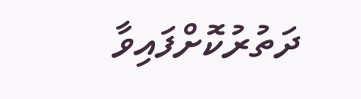ދަތުރުކޮށްފައިވާ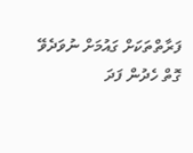ފަރާތްތަކަށް ގައުމަށް ނުވަދެވޭ ގޮތް ހެދުން ފަދަ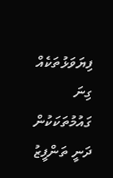ފިޔަވަޅުތަކެއް ގިނަ ގައުމުތަކަކުން ދަނީ ތަންފީޒު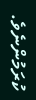ކުރަމުންނެވެ.